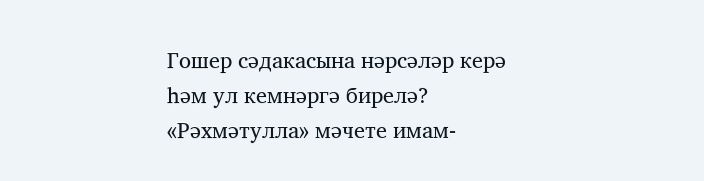Гошер сәдакасына нәрсәләр керә һәм ул кемнәргә бирелә?
«Рәхмәтулла» мәчете имам-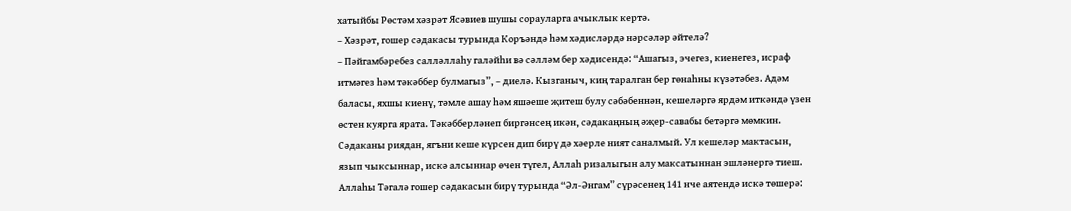хатыйбы Рөстәм хәзрәт Ясәвиев шушы сорауларга ачыклык кертә.
– Хәзрәт, гошер сәдакасы турында Коръәндә һәм хәдисләрдә нәрсәләр әйтелә?
– Пәйгамбәребез салләллаһу галәйһи вә сәлләм бер хәдисендә: “Ашагыз, эчегез, киенегез, исраф итмәгез һәм тәкәббер булмагыз”, – диелә. Кызганыч, киң таралган бер гөнаһны күзәтәбез. Адәм баласы, яхшы киенү, тәмле ашау һәм яшәеше җитеш булу сәбәбеннән, кешеләргә ярдәм иткәндә үзен өстен куярга ярата. Тәкәбберләнеп биргәнсең икән, сәдакаңның әҗер-савабы бетәргә мөмкин. Сәдаканы риядан, ягъни кеше күрсен дип бирү дә хәерле ният саналмый. Ул кешеләр мактасын, язып чыксыннар, искә алсыннар өчен түгел, Аллаһ ризалыгын алу максатыннан эшләнергә тиеш.
Аллаһы Тәгалә гошер сәдакасын бирү турында “Әл-Әнгам” сүрәсенең 141 нче аятендә искә төшерә: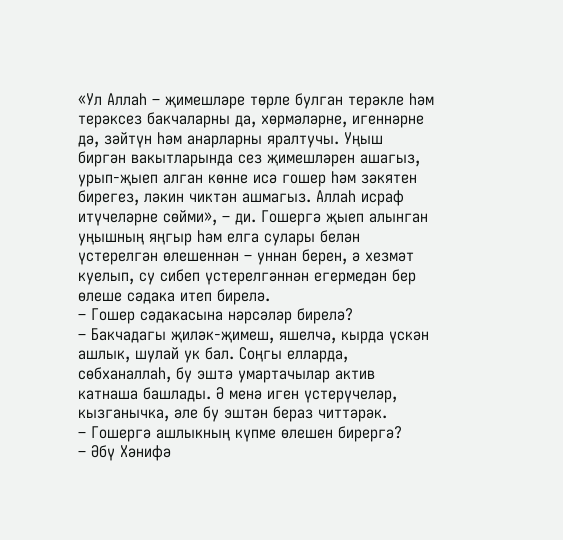«Ул Аллаһ – җимешләре төрле булган терәкле һәм терәксез бакчаларны да, хөрмәләрне, игеннәрне дә, зәйтүн һәм анарларны яралтучы. Уңыш биргән вакытларында сез җимешләрен ашагыз, урып-җыеп алган көнне исә гошер һәм зәкятен бирегез, ләкин чиктән ашмагыз. Аллаһ исраф итүчеләрне сөйми», – ди. Гошергә җыеп алынган уңышның яңгыр һәм елга сулары белән үстерелгән өлешеннән – уннан берен, ә хезмәт куелып, су сибеп үстерелгәннән егермедән бер өлеше сәдака итеп бирелә.
– Гошер сәдакасына нәрсәләр бирелә?
– Бакчадагы җиләк-җимеш, яшелчә, кырда үскән ашлык, шулай ук бал. Соңгы елларда, сөбханаллаһ, бу эштә умартачылар актив катнаша башлады. Ә менә иген үстерүчеләр, кызганычка, әле бу эштән бераз читтәрәк.
– Гошергә ашлыкның күпме өлешен бирергә?
– Әбү Хәнифә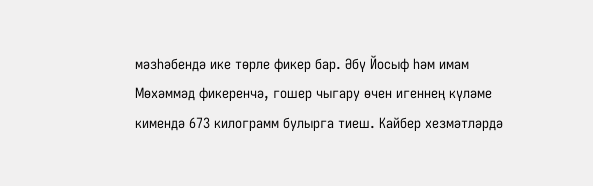мәзһәбендә ике төрле фикер бар. Әбү Йосыф һәм имам Мөхәммәд фикеренчә, гошер чыгару өчен игеннең күләме кимендә 673 килограмм булырга тиеш. Кайбер хезмәтләрдә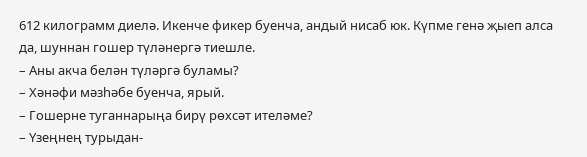612 килограмм диелә. Икенче фикер буенча, андый нисаб юк. Күпме генә җыеп алса да, шуннан гошер түләнергә тиешле.
– Аны акча белән түләргә буламы?
– Хәнәфи мәзһәбе буенча, ярый.
– Гошерне туганнарыңа бирү рөхсәт ителәме?
– Үзеңнең турыдан-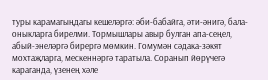туры карамагыңдагы кешеләргә: әби-бабайга, әти-әнигә, бала-оныкларга бирелми. Тормышлары авыр булган апа-сеңел, абый-энеләргә бирергә мөмкин. Гомумән сәдака-зәкят мохтаҗларга, мескеннәргә таратыла. Соранып йөрүчегә караганда, үзенең хәле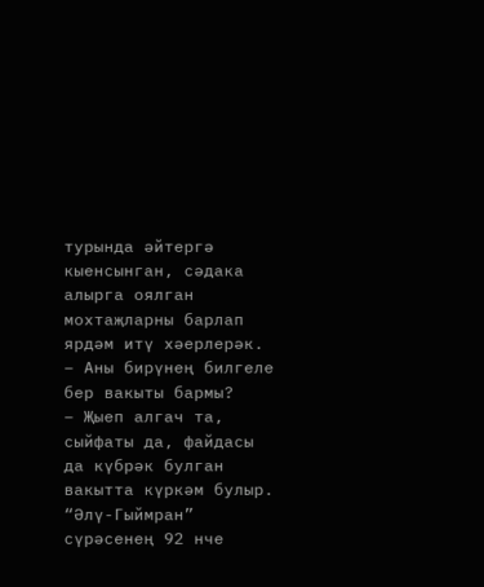турында әйтергә кыенсынган, сәдака алырга оялган мохтаҗларны барлап ярдәм итү хәерлерәк.
– Аны бирүнең билгеле бер вакыты бармы?
– Җыеп алгач та, сыйфаты да, файдасы да күбрәк булган вакытта күркәм булыр. “Әлү-Гыймран” сүрәсенең 92 нче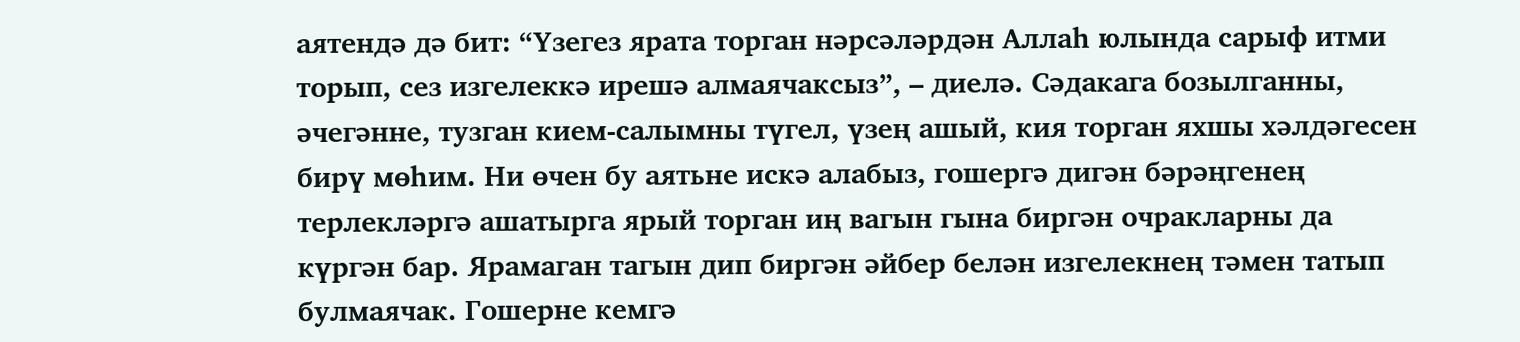аятендә дә бит: “Үзегез ярата торган нәрсәләрдән Аллаһ юлында сарыф итми торып, сез изгелеккә ирешә алмаячаксыз”, – диелә. Сәдакага бозылганны, әчегәнне, тузган кием-салымны түгел, үзең ашый, кия торган яхшы хәлдәгесен бирү мөһим. Ни өчен бу аятьне искә алабыз, гошергә дигән бәрәңгенең терлекләргә ашатырга ярый торган иң вагын гына биргән очракларны да күргән бар. Ярамаган тагын дип биргән әйбер белән изгелекнең тәмен татып булмаячак. Гошерне кемгә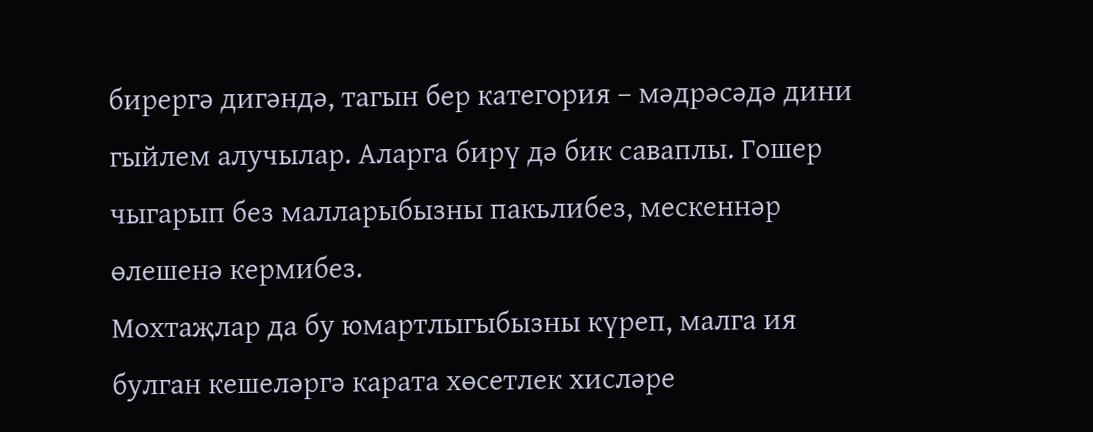бирергә дигәндә, тагын бер категория – мәдрәсәдә дини гыйлем алучылар. Аларга бирү дә бик саваплы. Гошер чыгарып без малларыбызны пакьлибез, мескеннәр өлешенә кермибез.
Мохтаҗлар да бу юмартлыгыбызны күреп, малга ия булган кешеләргә карата хөсетлек хисләре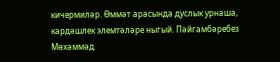кичермиләр. Өммәт арасында дуслык урнаша, кардәшлек элемтәләре ныгый. Пәйгамбәребез Мөхәммәд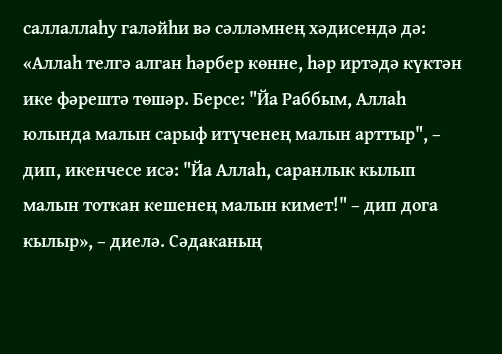саллаллаһу галәйһи вә сәлләмнең хәдисендә дә: «Аллаһ телгә алган һәрбер көнне, һәр иртәдә күктән ике фәрештә төшәр. Берсе: "Йа Раббым, Аллаһ юлында малын сарыф итүченең малын арттыр", – дип, икенчесе исә: "Йа Аллаһ, саранлык кылып малын тоткан кешенең малын кимет!" – дип дога кылыр», – диелә. Сәдаканың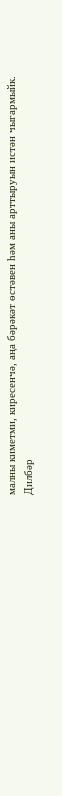малны киметми, киресенчә, аңа бәрәкәт өстәвен һәм аны арттыруын истән чыгармыйк.
Дилбәр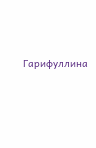Гарифуллина